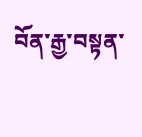བོན་རྒྱ་བསྟན་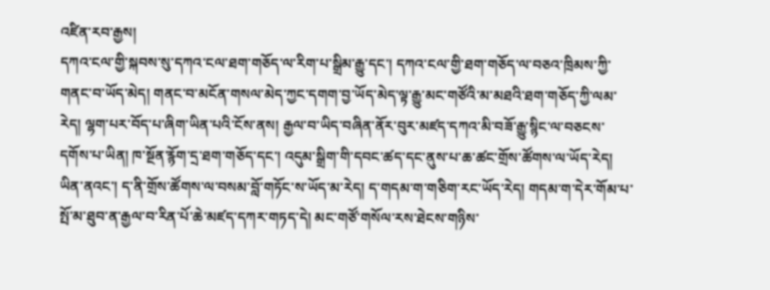འཛིན་རབ་རྒྱས།
དཀའ་ངལ་གྱི་སྐབས་སུ་དཀའ་ངལ་ཐག་གཅོད་ལ་རིག་པ་སྒྲིམ་རྒྱུ་དང་། དཀའ་ངལ་གྱི་ཐག་གཅོད་ལ་བཅའ་ཁྲིམས་ཀྱི་གནང་བ་ཡོད་མེད། གནང་བ་མངོན་གསལ་མེད་ཀྱང་དགག་བྱ་ཡོད་མེད་ལྟ་རྒྱུ་མང་གཙོའི་མ་མཐའི་ཐག་གཅོད་ཀྱི་ལམ་རེད། ལྷག་པར་བོད་པ་ཞིག་ཡིན་པའི་ངོས་ནས། རྒྱལ་བ་ཡིད་བཞིན་ནོར་བུར་མཛད་དཀའ་མི་བཟོ་རྒྱུ་སྙིང་ལ་བཅངས་དགོས་པ་ཡིན། ཁ་སྔོན་རྙོག་དྲ་ཐག་གཅོད་དང་། འདུམ་སྒྲིག་གི་དབང་ཚད་དང་ནུས་པ་ཆ་ཚང་གྲོས་ཚོགས་ལ་ཡོད་རེད། ཡིན་ནའང་། ད་ནི་གྲོས་ཚོགས་ལ་བསམ་བློ་གཏོང་ས་ཡོད་མ་རེད། ད་གདམ་ག་གཅིག་རང་ཡོད་རེད། གདམ་ག་དེར་གོམ་པ་སྤོ་མ་ཐུབ་ན་རྒྱལ་བ་རིན་པོ་ཆེ་མཛད་དཀར་གཏད་དེ། མང་གཙོ་གསོལ་རས་ཐེངས་གཉིས་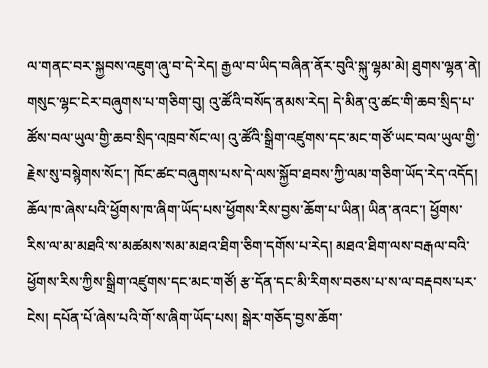ལ་གནང་བར་སྐྱབས་འཇུག་ཞུ་བ་དེ་རེད། རྒྱལ་བ་ཡིད་བཞིན་ནོར་བུའི་སྐུ་ལྷམ་མེ། ཐུགས་ལྷན་ནེ། གསུང་ལྷང་ངེར་བཞུགས་པ་གཅིག་བུ། འུ་ཚོའི་བསོད་ནམས་རེད། དེ་མིན་འུ་ཚང་གི་ཆབ་སྲིད་པ་ཚོས་བལ་ཡུལ་གྱི་ཆབ་སྲིད་འཁྲབ་སོང་ལ། འུ་ཚོའི་སྒྲིག་འཛུགས་དང་མང་གཙོ་ཡང་བལ་ཡུལ་གྱི་རྗེས་སུ་བསྙེགས་སོང་། ཁོང་ཚང་བཞུགས་པས་དེ་ལས་སྐྱོབ་ཐབས་ཀྱི་ལམ་གཅིག་ཡོད་རེད་འདོད།
ཆོལ་ཁ་ཞེས་པའི་ཕྱོགས་ཁ་ཞིག་ཡོད་པས་ཕྱོགས་རིས་བྱས་ཆོག་པ་ཡིན། ཡིན་ནའང་། ཕྱོགས་རིས་ལ་མ་མཐའི་ས་མཚམས་སམ་མཐའ་ཐིག་ཅིག་དགོས་པ་རེད། མཐའ་ཐིག་ལས་བརྒལ་བའི་ཕྱོགས་རིས་ཀྱིས་སྒྲིག་འཛུགས་དང་མང་གཙོ། རྩ་དོན་དང་མི་རིགས་བཅས་པ་ས་ལ་བརྡབས་པར་ངེས། དཔོན་པོ་ཞེས་པའི་གོ་ས་ཞིག་ཡོད་པས། སྒེར་གཅོད་བྱས་ཆོག་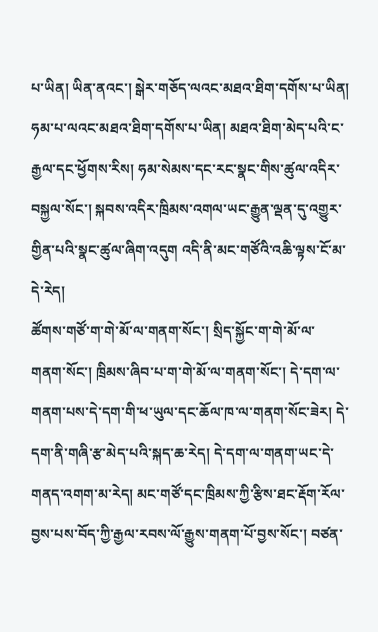པ་ཡིན། ཡིན་ནའང་། སྒེར་གཅོད་ལའང་མཐའ་ཐིག་དགོས་པ་ཡིན། ཧམ་པ་ལའང་མཐའ་ཐིག་དགོས་པ་ཡིན། མཐའ་ཐིག་མེད་པའི་ང་རྒྱལ་དང་ཕྱོགས་རིས། ཧམ་སེམས་དང་རང་སྣང་གིས་ཚུལ་འདིར་བསྐྱལ་སོང་། སྐབས་འདིར་ཁྲིམས་འགལ་ཡང་རྒྱུན་ལྡན་དུ་འགྱུར་གྱིན་པའི་སྣང་ཚུལ་ཞིག་འདུག འདི་ནི་མང་གཙོའི་འཆི་ལྟས་ངོ་མ་དེ་རེད།
ཚོགས་གཙོ་ག་གེ་མོ་ལ་གནག་སོང་། སྲིད་སྐྱོང་ག་གེ་མོ་ལ་གནག་སོང་། ཁྲིམས་ཞིབ་པ་ག་གེ་མོ་ལ་གནག་སོང་། དེ་དག་ལ་གནག་པས་དེ་དག་གི་ཕ་ཡུལ་དང་ཆོལ་ཁ་ལ་གནག་སོང་ཟེར། དེ་དག་ནི་གཞི་རྩ་མེད་པའི་སྐད་ཆ་རེད། དེ་དག་ལ་གནག་ཡང་དེ་གནད་འགག་མ་རེད། མང་གཙོ་དང་ཁྲིམས་ཀྱི་རྩིས་ཐང་རྡོག་རོལ་བྱས་པས་བོད་ཀྱི་རྒྱལ་རབས་ལོ་རྒྱུས་གནག་པོ་བྱས་སོང་། བཙན་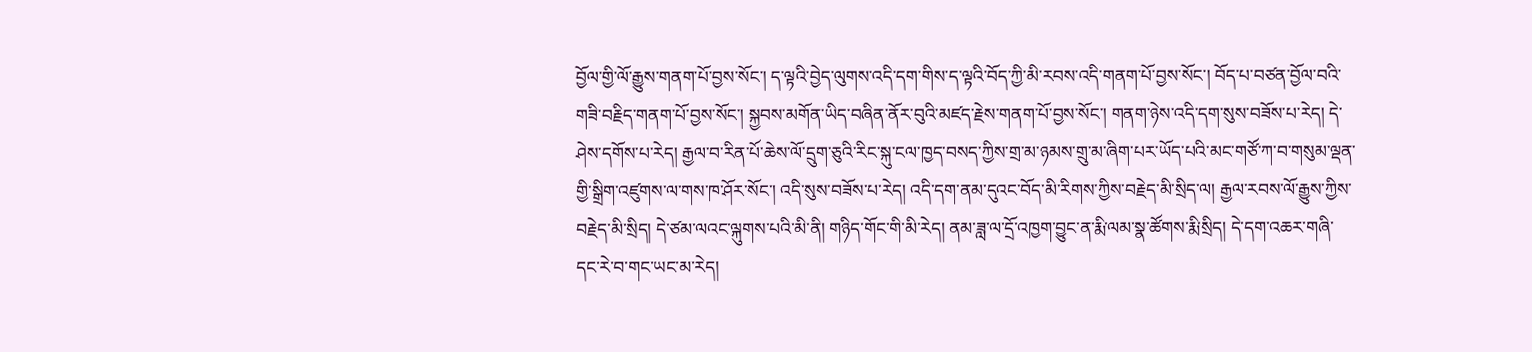བྱོལ་གྱི་ལོ་རྒྱུས་གནག་པོ་བྱས་སོང་། ད་ལྟའི་བྱེད་ལུགས་འདི་དག་གིས་ད་ལྟའི་བོད་ཀྱི་མི་རབས་འདི་གནག་པོ་བྱས་སོང་། བོད་པ་བཙན་བྱོལ་བའི་གཟི་བརྗིད་གནག་པོ་བྱས་སོང་། སྐྱབས་མགོན་ཡིད་བཞིན་ནོར་བུའི་མཛད་རྗེས་གནག་པོ་བྱས་སོང་། གནག་ཉེས་འདི་དག་སུས་བཟོས་པ་རེད། དེ་ཤེས་དགོས་པ་རེད། རྒྱལ་བ་རིན་པོ་ཆེས་ལོ་དྲུག་ཅུའི་རིང་སྐུ་ངལ་ཁྱད་བསད་ཀྱིས་གྲ་མ་ཉམས་གྲུ་མ་ཞིག་པར་ཡོད་པའི་མང་གཙོ་ཀ་བ་གསུམ་ལྡན་གྱི་སྒྲིག་འཛུགས་ལ་གས་ཁ་ཤོར་སོང་། འདི་སུས་བཟོས་པ་རེད། འདི་དག་ནམ་དུའང་བོད་མི་རིགས་ཀྱིས་བརྗེད་མི་སྲིད་ལ། རྒྱལ་རབས་ལོ་རྒྱུས་ཀྱིས་བརྗེད་མི་སྲིད། དེ་ཙམ་ལའང་ལྐུགས་པའི་མི་ནི། གཉིད་གོང་གི་མི་རེད། ནམ་ཟླ་ལ་དྲོ་འཁྱག་བྱུང་ན་རྨི་ལམ་སྣ་ཚོགས་རྨི་སྲིད། དེ་དག་འཆར་གཞི་དང་རེ་བ་གང་ཡང་མ་རེད།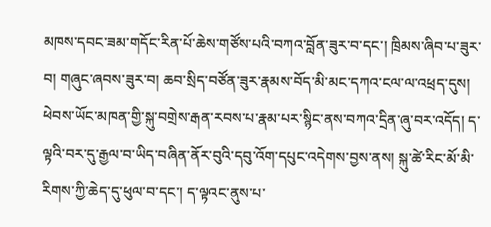མཁས་དབང་ཟམ་གདོང་རིན་པོ་ཆེས་གཙོས་པའི་བཀའ་བློན་ཟུར་བ་དང་། ཁྲིམས་ཞིབ་པ་ཟུར་བ། གཞུང་ཞབས་ཟུར་བ། ཆབ་སྲིད་བཙོན་ཟུར་རྣམས་བོད་མི་མང་དཀའ་ངལ་ལ་འཕྲད་དུས། ཕེབས་ཡོང་མཁན་གྱི་སྐུ་བགྲེས་རྒན་རབས་པ་རྣམ་པར་སྙིང་ནས་བཀའ་དྲིན་ཞུ་བར་འདོད། ད་ལྟའི་བར་དུ་རྒྱལ་བ་ཡིད་བཞིན་ནོར་བུའི་དབུ་འོག་དཔུང་འདེགས་བྱས་ནས། སྐུ་ཚེ་རིང་མོ་མི་རིགས་ཀྱི་ཆེད་དུ་ཕུལ་བ་དང་། ད་ལྟའང་ནུས་པ་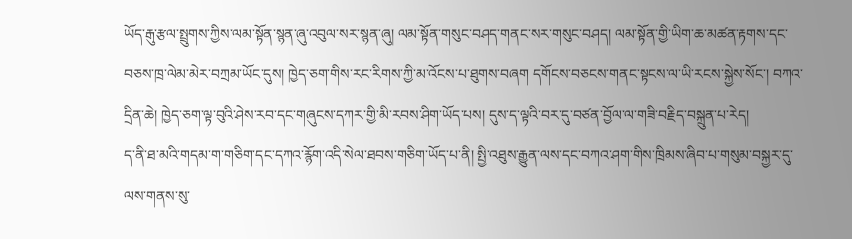ཡོད་རྒུ་རྩལ་སྤྲུགས་ཀྱིས་ལམ་སྟོན་སྙན་ཞུ་འབུལ་སར་སྙན་ཞུ། ལམ་སྟོན་གསུང་བཤད་གནང་སར་གསུང་བཤད། ལམ་སྟོན་གྱི་ཡིག་ཆ་མཚན་རྟགས་དང་བཅས་ཁྲ་ལེམ་མེར་བཀྲམ་ཡོང་དུས། ཁྱེད་ཅག་གིས་རང་རིགས་ཀྱི་མ་འོངས་པ་ཐུགས་བཞག དགོངས་བཅངས་གནང་སྟངས་ལ་ཡི་རངས་སྐྱེས་སོང་། བཀའ་དྲིན་ཆེ། ཁྱེད་ཅག་ལྟ་བུའི་ཤེས་རབ་དང་གཞུངས་དཀར་གྱི་མི་རབས་ཤིག་ཡོད་པས། དུས་ད་ལྟའི་བར་དུ་བཙན་བྱོལ་ལ་གཟི་བརྗིད་བསྐྲུན་པ་རེད།
ད་ནི་ཐ་མའི་གདམ་ག་གཅིག་དང་དཀའ་རྙོག་འདི་སེལ་ཐབས་གཅིག་ཡོད་པ་ནི། སྤྱི་འཐུས་རྒྱུན་ལས་དང་བཀའ་ཤག་གིས་ཁྲིམས་ཞིབ་པ་གསུམ་བསྐྱར་དུ་ལས་གནས་སུ་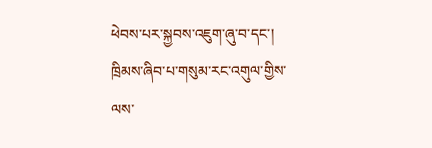ཕེབས་པར་སྐྱབས་འཇུག་ཞུ་བ་དང་། ཁྲིམས་ཞིབ་པ་གསུམ་རང་འགུལ་གྱིས་ལས་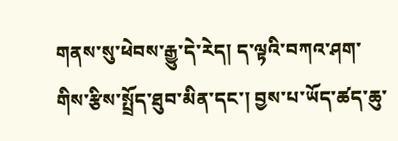གནས་སུ་ཕེབས་རྒྱུ་དེ་རེད། ད་ལྟའི་བཀའ་ཤག་གིས་རྩིས་སྤྲོད་ཐུབ་མིན་དང་། བྱས་པ་ཡོད་ཚད་ཆུ་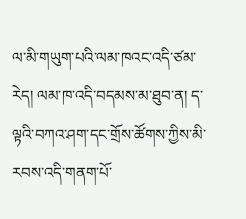ལ་མི་གཡུག་པའི་ལམ་ཁའང་འདི་ཙམ་རེད། ལམ་ཁ་འདི་བདམས་མ་ཐུབ་ན། ད་ལྟའི་བཀའ་ཤག་དང་གྲོས་ཚོགས་ཀྱིས་མི་རབས་འདི་གནག་པོ་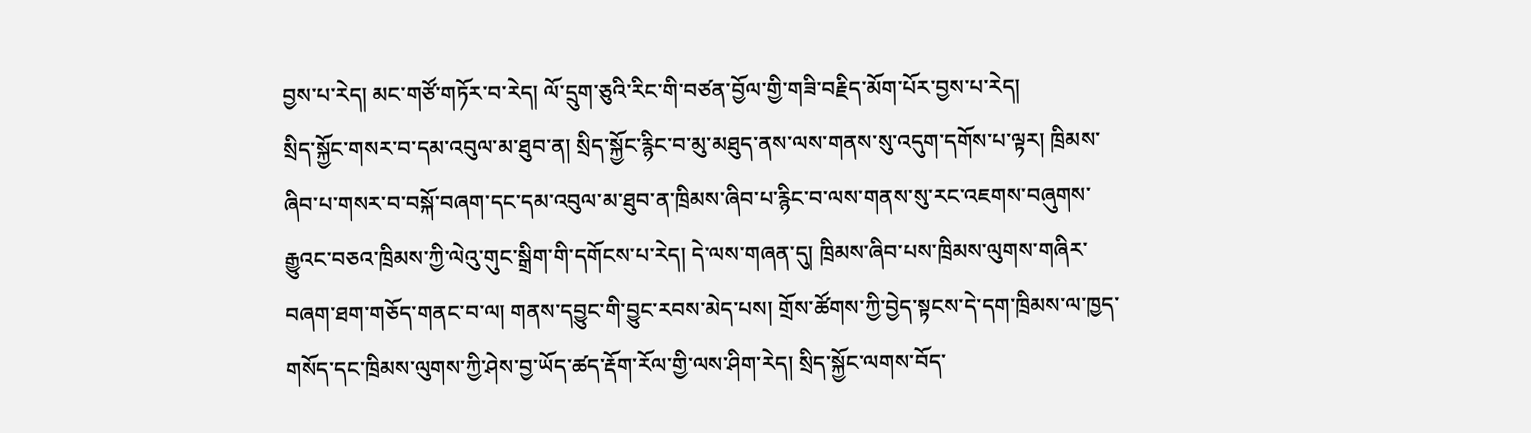བྱས་པ་རེད། མང་གཙོ་གཏོར་བ་རེད། ལོ་དྲུག་ཅུའི་རིང་གི་བཙན་བྱོལ་གྱི་གཟི་བརྗིད་མོག་པོར་བྱས་པ་རེད།
སྲིད་སྐྱོང་གསར་བ་དམ་འབུལ་མ་ཐུབ་ན། སྲིད་སྐྱོང་རྙིང་བ་མུ་མཐུད་ནས་ལས་གནས་སུ་འདུག་དགོས་པ་ལྟར། ཁྲིམས་ཞིབ་པ་གསར་བ་བསྐོ་བཞག་དང་དམ་འབུལ་མ་ཐུབ་ན་ཁྲིམས་ཞིབ་པ་རྙིང་བ་ལས་གནས་སུ་རང་འཇགས་བཞུགས་རྒྱུའང་བཅའ་ཁྲིམས་ཀྱི་ལེའུ་གུང་སྒྲིག་གི་དགོངས་པ་རེད། དེ་ལས་གཞན་དུ། ཁྲིམས་ཞིབ་པས་ཁྲིམས་ལུགས་གཞིར་བཞག་ཐག་གཅོད་གནང་བ་ལ། གནས་དབྱུང་གི་བྱུང་རབས་མེད་པས། གྲོས་ཚོགས་ཀྱི་བྱེད་སྟངས་དེ་དག་ཁྲིམས་ལ་ཁྱད་གསོད་དང་ཁྲིམས་ལུགས་ཀྱི་ཤེས་བྱ་ཡོད་ཚད་རྡོག་རོལ་གྱི་ལས་ཤིག་རེད། སྲིད་སྐྱོང་ལགས་བོད་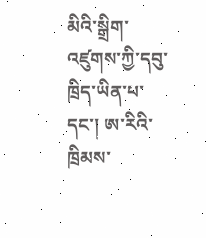མིའི་སྒྲིག་འཛུགས་ཀྱི་དབུ་ཁྲིད་ཡིན་པ་དང་། ཨ་རིའི་ཁྲིམས་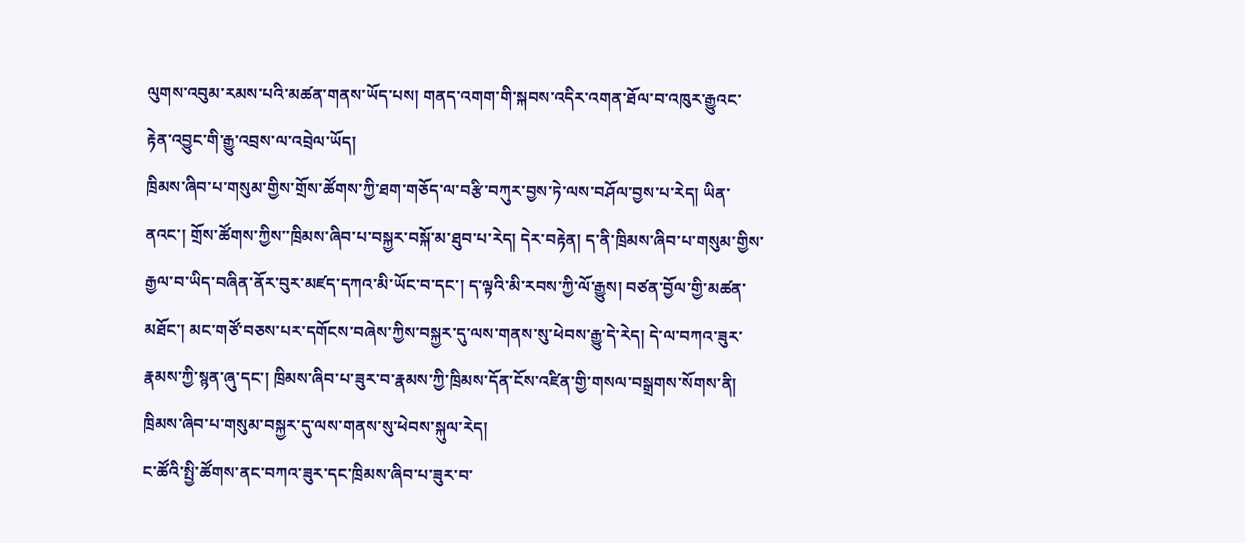ལུགས་འབུམ་རམས་པའི་མཚན་གནས་ཡོད་པས། གནད་འགག་གི་སྐབས་འདིར་འགན་ཐོལ་བ་འཁུར་རྒྱུའང་རྟེན་འབྱུང་གི་རྒྱུ་འབྲས་ལ་འབྲེལ་ཡོད།
ཁྲིམས་ཞིབ་པ་གསུམ་གྱིས་གྲོས་ཚོགས་ཀྱི་ཐག་གཅོད་ལ་བརྩི་བཀུར་བྱས་ཏེ་ལས་བཤོལ་བྱས་པ་རེད། ཡིན་ནའང་། གྲོས་ཚོགས་ཀྱིས་་ཁྲིམས་ཞིབ་པ་བསྐྱར་བསྐོ་མ་ཐུབ་པ་རེད། དེར་བརྟེན། ད་ནི་ཁྲིམས་ཞིབ་པ་གསུམ་གྱིས་རྒྱལ་བ་ཡིད་བཞིན་ནོར་བུར་མཛད་དཀའ་མི་ཡོང་བ་དང་། ད་ལྟའི་མི་རབས་ཀྱི་ལོ་རྒྱུས། བཙན་བྱོལ་གྱི་མཚན་མཐོང་། མང་གཙོ་བཅས་པར་དགོངས་བཞེས་ཀྱིས་བསྐྱར་དུ་ལས་གནས་སུ་ཕེབས་རྒྱུ་དེ་རེད། དེ་ལ་བཀའ་ཟུར་རྣམས་ཀྱི་སྙན་ཞུ་དང་། ཁྲིམས་ཞིབ་པ་ཟུར་བ་རྣམས་ཀྱི་ཁྲིམས་དོན་ངོས་འཛིན་གྱི་གསལ་བསྒྲགས་སོགས་ནི། ཁྲིམས་ཞིབ་པ་གསུམ་བསྐྱར་དུ་ལས་གནས་སུ་ཕེབས་སྐུལ་རེད།
ང་ཚོའི་སྤྱི་ཚོགས་ནང་བཀའ་ཟུར་དང་ཁྲིམས་ཞིབ་པ་ཟུར་བ་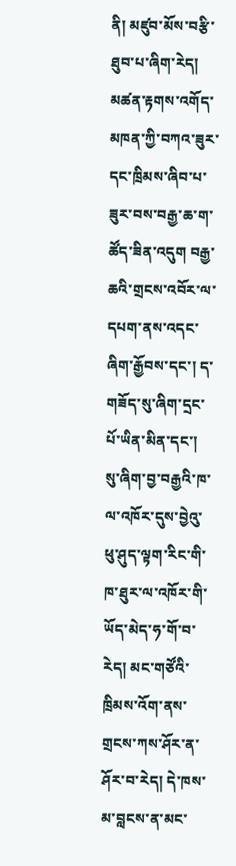ནི། མཛུབ་མོས་བརྩི་ཐུབ་པ་ཞིག་རེད། མཚན་རྟགས་འགོད་མཁན་ཀྱི་བཀའ་ཟུར་དང་ཁྲིམས་ཞིབ་པ་ཟུར་བས་བརྒྱ་ཆ་ག་ཚོད་ཟིན་འདུག བརྒྱ་ཆའི་གྲངས་འབོར་ལ་དཔག་ནས་འདང་ཞིག་རྒྱོབས་དང་། ད་གཟོད་སུ་ཞིག་དྲང་པོ་ཡིན་མིན་དང་། སུ་ཞིག་བྱ་བརྒྱའི་ཁ་ལ་འཁོར་དུས་བྱེའུ་ཕུ་ཤུད་ལྟག་རིང་གི་ཁ་ཐུར་ལ་འཁོར་གི་ཡོད་མེད་ཧ་གོ་བ་རེད། མང་གཙོའི་ཁྲིམས་འོག་ནས་གྲངས་ཀས་ཤོར་ན་ཤོར་བ་རེད། དེ་ཁས་མ་བླངས་ན་མང་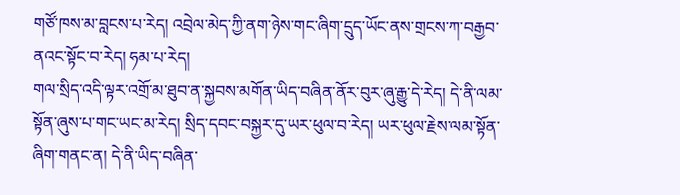གཙོ་ཁས་མ་བླངས་པ་རེད། འབྲེལ་མེད་ཀྱི་ནག་ཉེས་གང་ཞིག་དྲུད་ཡོང་ནས་གྲངས་ཀ་བརྒྱབ་ནའང་སྟོང་བ་རེད། ཧམ་པ་རེད།
གལ་སྲིད་འདི་ལྟར་འགྲོ་མ་ཐུབ་ན་སྐྱབས་མགོན་ཡིད་བཞིན་ནོར་བུར་ཞུ་རྒྱུ་དེ་རེད། དེ་ནི་ལམ་སྟོན་ཞུས་པ་གང་ཡང་མ་རེད། སྲིད་དབང་བསྐྱར་དུ་ཡར་ཕུལ་བ་རེད། ཡར་ཕུལ་རྗེས་ལམ་སྟོན་ཞིག་གནང་ན། དེ་ནི་ཡིད་བཞིན་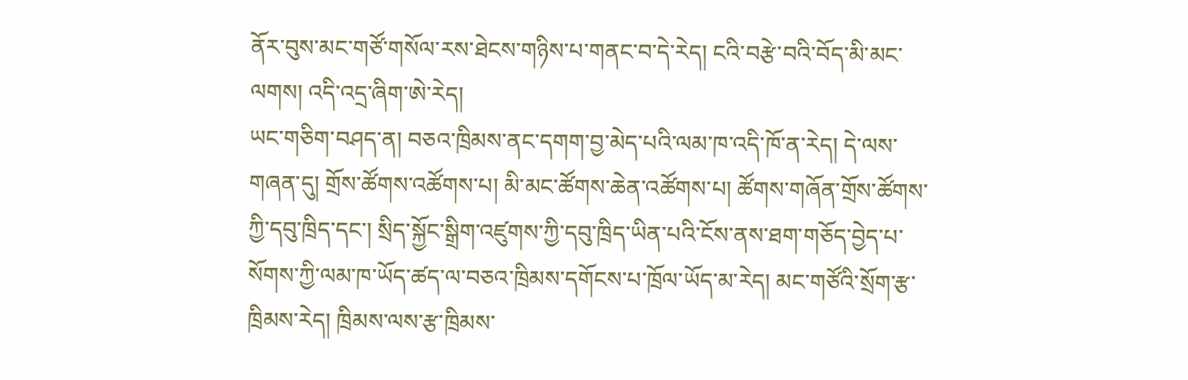ནོར་བུས་མང་གཙོ་གསོལ་རས་ཐེངས་གཉིས་པ་གནང་བ་དེ་རེད། ངའི་བརྩེ་བའི་བོད་མི་མང་ལགས། འདི་འདྲ་ཞིག་ཨེ་རེད།
ཡང་གཅིག་བཤད་ན། བཅའ་ཁྲིམས་ནང་དགག་བྱ་མེད་པའི་ལམ་ཁ་འདི་ཁོ་ན་རེད། དེ་ལས་གཞན་དུ། གྲོས་ཚོགས་འཚོགས་པ། མི་མང་ཚོགས་ཆེན་འཚོགས་པ། ཚོགས་གཞོན་གྲོས་ཚོགས་ཀྱི་དབུ་ཁྲིད་དང་། སྲིད་སྐྱོང་སྒྲིག་འཛུགས་ཀྱི་དབུ་ཁྲིད་ཡིན་པའི་ངོས་ནས་ཐག་གཅོད་བྱེད་པ་སོགས་ཀྱི་ལམ་ཁ་ཡོད་ཚད་ལ་བཅའ་ཁྲིམས་དགོངས་པ་ཁྲོལ་ཡོད་མ་རེད། མང་གཙོའི་སྲོག་རྩ་ཁྲིམས་རེད། ཁྲིམས་ལས་རྩ་ཁྲིམས་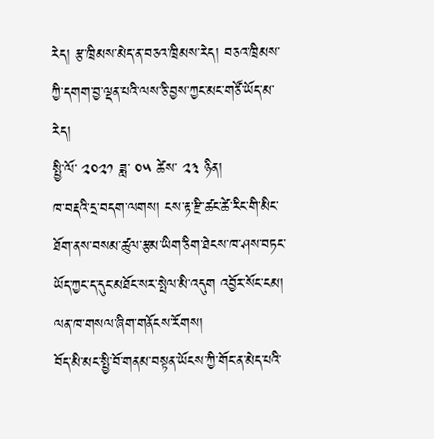རེད། རྩ་ཁྲིམས་མེད་ན་བཅའ་ཁྲིམས་རེད། བཅའ་ཁྲིམས་ཀྱི་དགག་བྱ་ལྡན་པའི་ལས་ཅི་བྱས་ཀྱང་མང་གཙོ་ཡོད་མ་རེད།
སྤྱི་ལོ་ ༢༠༢༡ ཟླ་ ༠༥ ཚེས་ ༢༣ ཉིན།
ཁ་བརྡའི་དྲ་བདག་ལགས། ངས་རྟ་རྫི་ཚང་ཚེ་རིང་གི་མིང་ཐོག་ནས་བསམ་ཚུལ་རྩམ་ཡིག་ཅིག་ཐེངས་ཁ་ཤས་བཏང་ཡོད་ཀྱང་ད་དུང་མཐོང་སར་སྤེལ་མི་འདུག འབྱོར་སོང་ངམ། ལན་ཁ་གསལ་ཞིག་གནོངས་རོགས།
བོད་མི་མང་སྤྱི་བོ་གནམ་བསྟན་ཡོངས་ཀྱི་གོང་ན་མེད་པའི་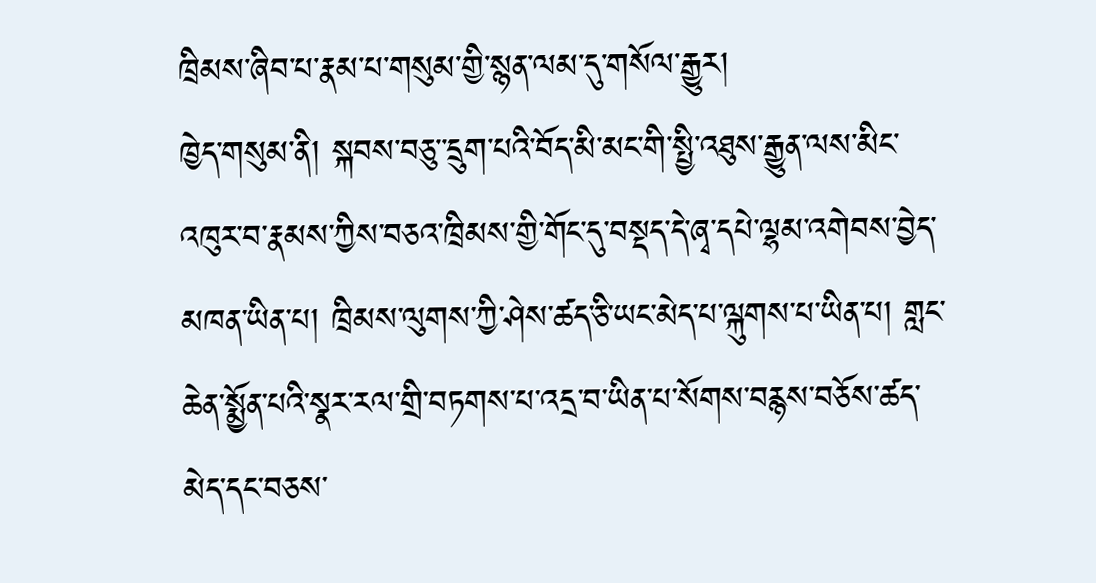ཁྲིམས་ཞིབ་པ་རྣམ་པ་གསུམ་གྱི་སྙན་ལམ་དུ་གསོལ་རྒྱུར།
ཁྱེད་གསུམ་ནི། སྐབས་བཅུ་་དྲུག་པའི་བོད་མི་མང་གི་སྤྱི་འཐུས་རྒྱུན་ལས་མིང་འཁུར་བ་རྣམས་ཀྱིས་བཅའ་ཁྲིམས་གྱི་གོང་དུ་བསྡད་དེ་ཞྭ་དཔེ་ལྷམ་འགེབས་བྱེད་མཁན་ཡིན་པ། ཁྲིམས་ལུགས་ཀྱི་ཤེས་ཚད་ཅི་ཡང་མེད་པ་ལྐུགས་པ་ཡིན་པ། གླང་ཆེན་སྨྱོན་པའི་སྣར་རལ་གྲི་བཏགས་པ་འདྲ་བ་ཡིན་པ་སོགས་བརྙས་བཅོས་ཚད་མེད་དང་བཅས་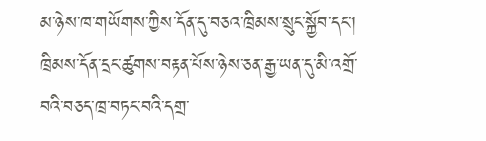མ་ཉེས་ཁ་གཡོགས་ཀྱིས་དོན་དུ་བཅའ་ཁྲིམས་སྲུང་སྐྱོབ་དང་། ཁྲིམས་དོན་དྲང་ཚུགས་བརྟན་པོས་ཉེས་ཅན་རྒྱ་ཡན་དུ་མི་འགྲོ་བའི་བཅད་ཁྲ་བཏང་བའི་དགྲ་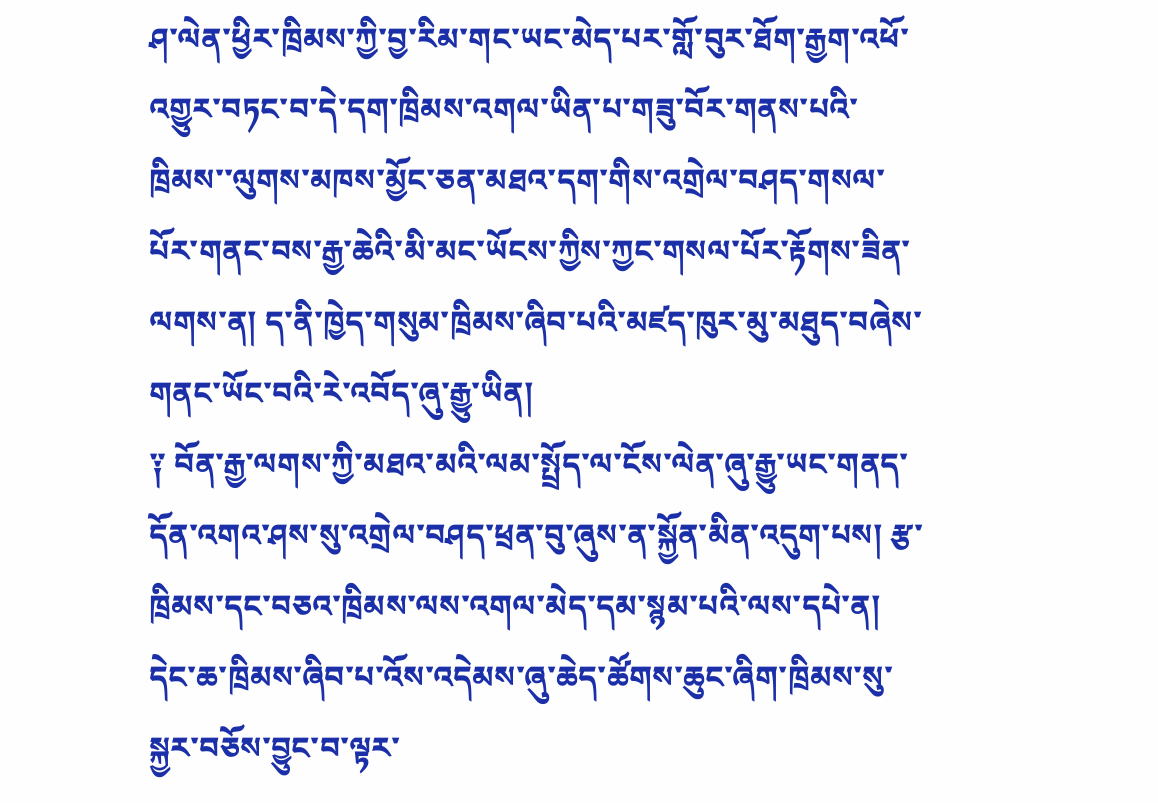ཤ་ལེན་ཕྱིར་ཁྲིམས་ཀྱི་བྱ་རིམ་གང་ཡང་མེད་པར་གློ་བུར་ཐོག་རྒྱག་འཕོ་འགྱུར་བཏང་བ་དེ་དག་ཁྲིམས་འགལ་ཡིན་པ་གཟུ་བོར་གནས་པའི་ཁྲིམས་་ལུགས་མཁས་མྱོང་ཅན་མཐའ་དག་གིས་འགྲེལ་བཤད་གསལ་པོར་གནང་བས་རྒྱ་ཆེའི་མི་མང་ཡོངས་ཀྱིས་ཀྱང་གསལ་པོར་རྟོགས་ཟིན་ལགས་ན། ད་ནི་ཁྱེད་གསུམ་ཁྲིམས་ཞིབ་པའི་མཛད་ཁུར་མུ་མཐུད་བཞེས་གནང་ཡོང་བའི་རེ་འབོད་ཞུ་རྒྱུ་ཡིན།
༑ བོན་རྒྱ་ལགས་ཀྱི་མཐའ་མའི་ལམ་སྤྲོད་ལ་ངོས་ལེན་ཞུ་རྒྱུ་ཡང་གནད་དོན་འགའ་ཤས་སུ་འགྲེལ་བཤད་ཕྲན་བུ་ཞུས་ན་སྐྱོན་མིན་འདུག་པས། རྩ་ཁྲིམས་དང་བཅའ་ཁྲིམས་ལས་འགལ་མེད་དམ་སྙམ་པའི་ལས་དཔེ་ན། དེང་ཆ་ཁྲིམས་ཞིབ་པ་འོས་འདེམས་ཞུ་ཆེད་ཚོགས་ཆུང་ཞིག་ཁྲིམས་སུ་སྐྱར་བཅོས་བྱུང་བ་ལྟར་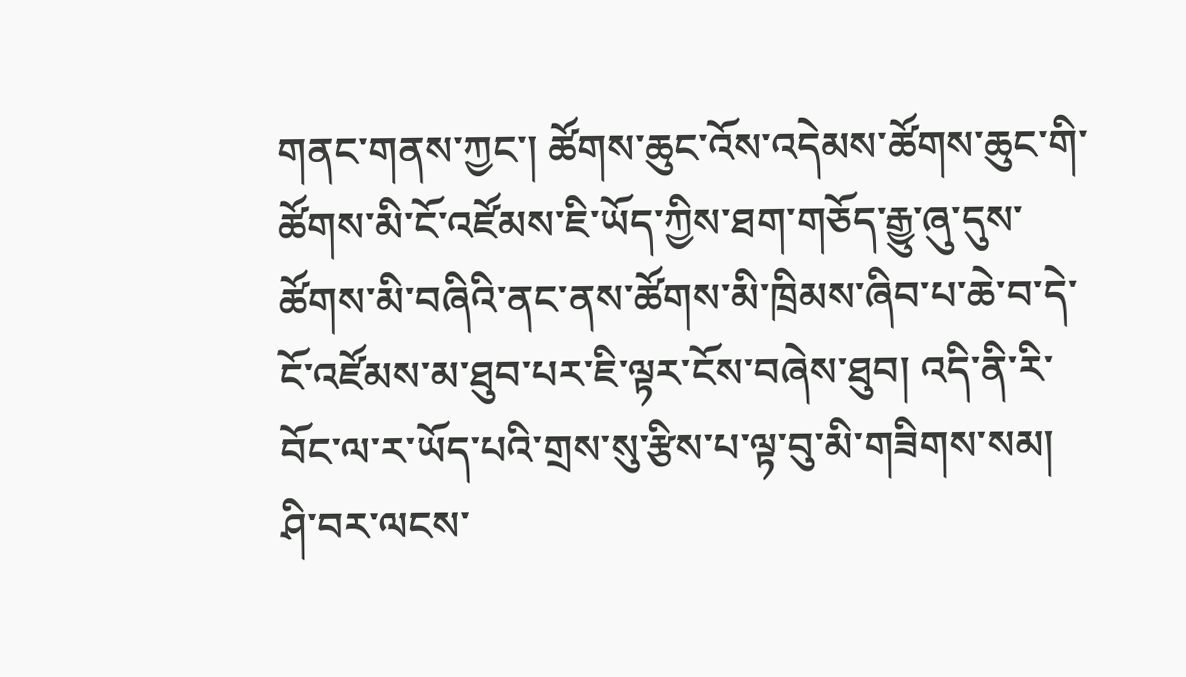གནང་གནས་ཀྱང་། ཚོགས་ཆུང་འོས་འདེམས་ཚོགས་ཆུང་གི་ཚོགས་མི་ངོ་འཛོམས་ཇི་ཡོད་ཀྱིས་ཐག་གཅོད་རྒྱུ་ཞུ་དུས་ཚོགས་མི་བཞིའི་ནང་ནས་ཚོགས་མི་ཁྲིམས་ཞིབ་པ་ཆེ་བ་དེ་ངོ་འཛོམས་མ་ཐུབ་པར་ཇི་ལྟར་ངོས་བཞེས་ཐུབ། འདི་ནི་རི་བོང་ལ་ར་ཡོད་པའི་གྲས་སུ་རྩིས་པ་ལྟ་བུ་མི་གཟིགས་སམ། ཤི་བར་ལངས་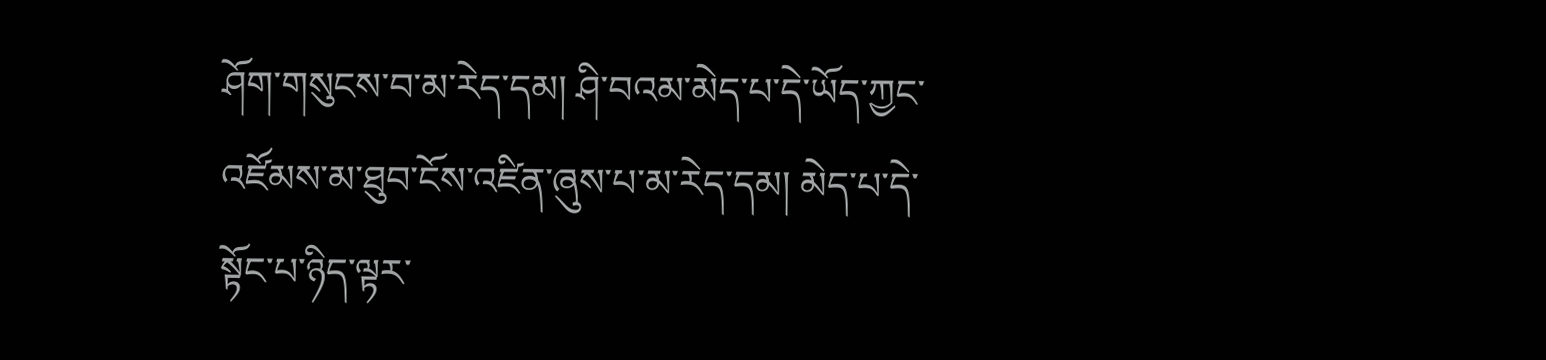ཤོག་གསུངས་བ་མ་རེད་དམ། ཤི་བའམ་མེད་པ་དེ་ཡོད་ཀྱང་འཛོམས་མ་ཐུབ་ངོས་འཛིན་ཞུས་པ་མ་རེད་དམ། མེད་པ་དེ་སྟོང་པ་ཉིད་ལྟར་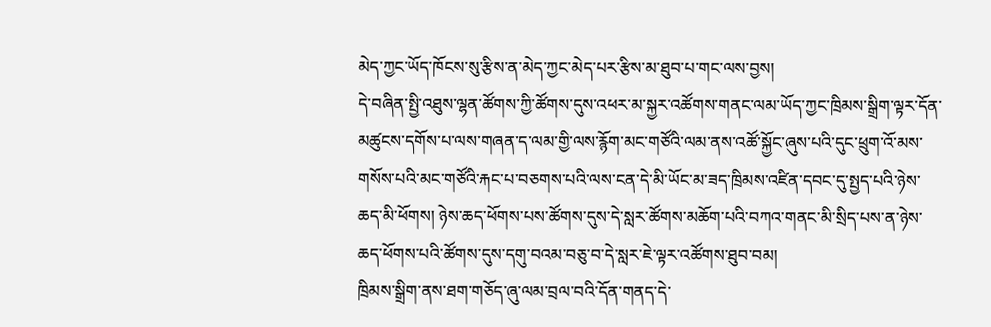མེད་ཀྱང་ཡོད་ཁོངས་སུ་རྩིས་ན་མེད་ཀྱང་མེད་པར་རྩིས་མ་ཐུབ་པ་གང་ལས་བྱས།
དེ་བཞིན་སྤྱི་འཐུས་ལྷན་ཚོགས་ཀྱི་ཚོགས་དུས་འཕར་མ་སྐྱར་འཚོགས་གནང་ལམ་ཡོད་ཀྱང་ཁྲིམས་སྒྲིག་ལྟར་དོན་མཚུངས་དགོས་པ་ལས་གཞན་ད་ལམ་གྱི་ལས་རྙོག་མང་གཙོའི་ལམ་ནས་འཚོ་སྐྱོང་ཞུས་པའི་དུང་ཕྲུག་འོ་མས་གསོས་པའི་མང་གཙོའི་རྐང་པ་བཅགས་པའི་ལས་ངན་དེ་མི་ཡོང་མ་ཟད་ཁྲིམས་འཛིན་དབང་དུ་སྤྱད་པའི་ཉེས་ཆད་མི་ཕོགས། ཉེས་ཆད་ཕོགས་པས་ཚོགས་དུས་དེ་སླར་ཚོགས་མཆོག་པའི་བཀའ་གནང་མི་སྲིད་པས་ན་ཉེས་ཆད་ཕོགས་པའི་ཚོགས་དུས་དགུ་བའམ་བཅུ་བ་དེ་སླར་ཇེ་ལྟར་འཚོགས་ཐུབ་བམ།
ཁྲིམས་སྒྲིག་ནས་ཐག་གཅོད་ཞུ་ལམ་བྲལ་བའི་དོན་གནད་དེ་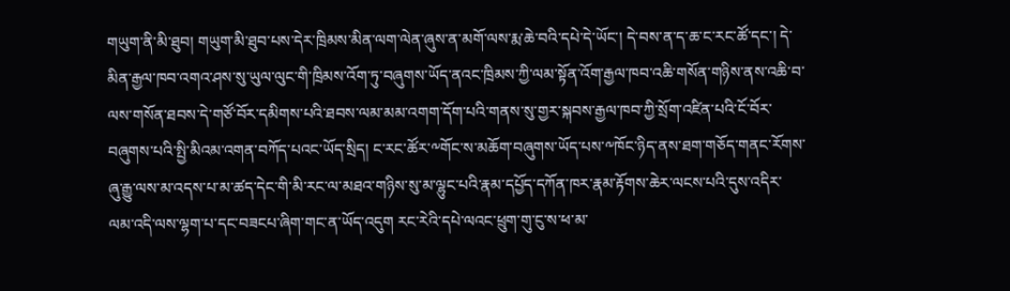གཡུག་ནི་མི་ཐུབ། གཡུག་མི་ཐུབ་པས་དེར་ཁྲིམས་མིན་ལག་ལེན་ཞུས་ན་མགོ་ལས་རྨ་ཆེ་བའི་དཔེ་དེ་ཡོང་། དེ་བས་ན་ད་ཆ་ང་རང་ཚོ་དང་། དེ་མིན་རྒྱལ་ཁབ་འགའ་ཤས་སུ་ཡུལ་ལུང་གི་ཁྲིམས་འོག་ཏུ་བཞུགས་ཡོད་ནའང་ཁྲིམས་ཀྱི་ལམ་སྟོན་འོག་རྒྱལ་ཁབ་འཆི་གསོན་གཉིས་ནས་འཆི་བ་ལས་གསོན་ཐབས་དེ་གཙོ་བོར་དམིགས་པའི་ཐབས་ལམ་མམ་འགག་དོག་པའི་གནས་སུ་གྱར་སྐབས་རྒྱལ་ཁབ་ཀྱི་སྲོག་འཛིན་པའི་ངོ་བོར་བཞུགས་པའི་སྤྱི་མིའམ་འགན་བཀོད་པའང་ཡོད་སྲིད། ང་རང་ཚོར་༸གོང་ས་མཆོག་བཞུགས་ཡོད་པས་༸ཁོང་ཉིད་ནས་ཐག་གཅོད་གནང་རོགས་ཞུ་རྒྱུ་ལས་མ་འདས་པ་མ་ཚད་དེང་གི་མི་རང་ལ་མཐའ་གཉིས་སུ་མ་ལྷུང་པའི་རྣམ་དཔྱོད་དཀོན་ཁར་རྣམ་རྟོགས་ཆེར་ལངས་པའི་དུས་འདིར་ལམ་འདི་ལས་ལྷག་པ་དང་བཟངཔ་ཞིག་གང་ན་ཡོད་འདུག རང་རེའི་དཔེ་ལའང་ཕྲུག་གུ་ངུ་ས་ཕ་མ་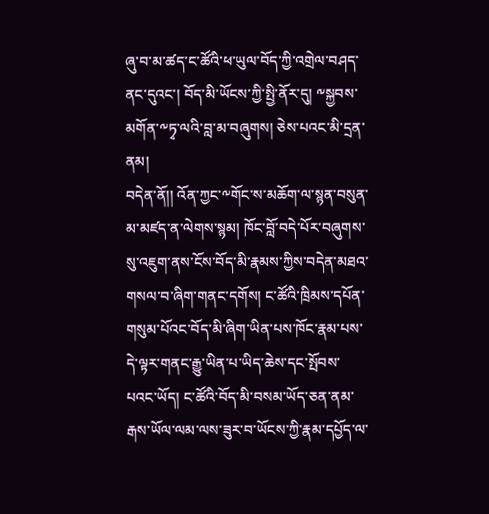ཞུ་བ་མ་ཚད་ང་ཚོའི་ཕ་ཡུལ་བོད་ཀྱི་འགྲེལ་བཤད་ནང་དུའང་། བོད་མི་ཡོངས་ཀྱི་སྤྱི་ནོར་དུ། ༸སྐྱབས་མགོན་༸ཏྭ་ལའི་བླ་མ་བཞུགས། ཅེས་པའང་མི་དྲན་ནམ།
བདེན་ནོ།། འོན་ཀྱང་༸གོང་ས་མཆོག་ལ་སྙན་བསུན་མ་མཛད་ན་ལེགས་སྙམ། ཁོང་བློ་བདེ་པོར་བཞུགས་སུ་འཇུག་ནས་ངོས་བོད་མི་རྣམས་ཀྱིས་བདེན་མཐའ་གསལ་བ་ཞིག་གནང་དགོས། ང་ཚོའི་ཁྲིམས་དཔོན་གསུམ་པོའང་བོད་མི་ཞིག་ཡིན་པས་ཁོང་རྣམ་པས་དེ་ལྟར་གནང་རྒྱུ་ཡིན་པ་ཡིད་ཆེས་དང་སྤོབས་པའང་ཡོད། ང་ཚོའི་བོད་མི་བསམ་ཡོད་ཅན་ནམ་རྒས་ཡོལ་ལམ་ལས་ཟུར་བ་ཡོངས་ཀྱི་རྣམ་དཔྱོད་ལ་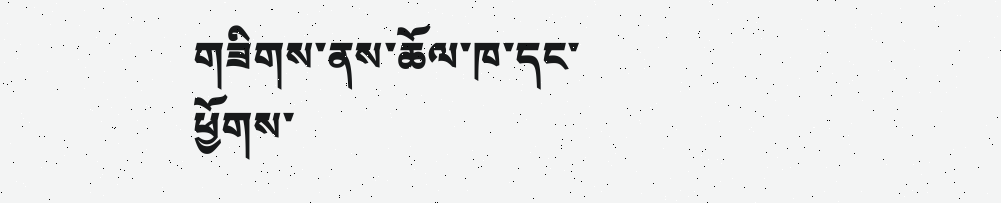གཟིགས་ནས་ཆོལ་ཁ་དང་ཕྱོགས་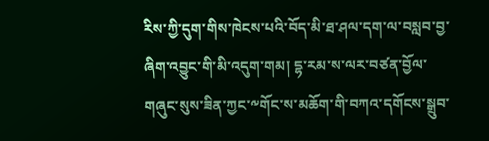རིས་ཀྱི་དུག་གིས་ཁེངས་པའི་བོད་མི་ཐ་ཤལ་དག་ལ་བསླབ་བྱ་ཞིག་འབྱུང་གི་མི་འདུག་གམ། དྷ་རམ་ས་ལར་བཙན་བྱོལ་གཞུང་སུས་ཟིན་ཀྱང་༸གོང་ས་མཆོག་གི་བཀའ་དགོངས་སྒྲུབ་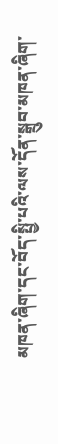མཁན་ཞིག་དང་བོད་སྤྱི་པའི་ལས་དོན་སྒྲུབ་མཁན་ཞིག་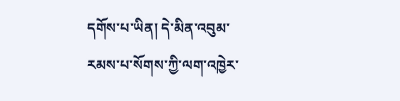དགོས་པ་ཡིན། དེ་མིན་འབུམ་རམས་པ་སོགས་ཀྱི་ལག་འཁྱེར་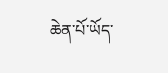ཆེན་པོ་ཡོད་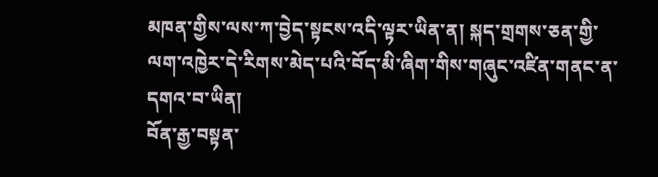མཁན་གྱིས་ལས་ཀ་བྱེད་སྟངས་འདི་ལྟར་ཡིན་ན། སྐད་གྲགས་ཅན་གྱི་ལག་འཁྱེར་དེ་རིགས་མེད་པའི་བོད་མི་ཞིག་གིས་གཞུང་འཛིན་གནང་ན་དགའ་བ་ཡིན།
བོན་རྒྱ་བསྟན་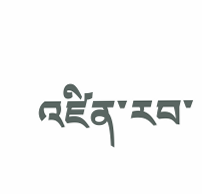འཛིན་རབ་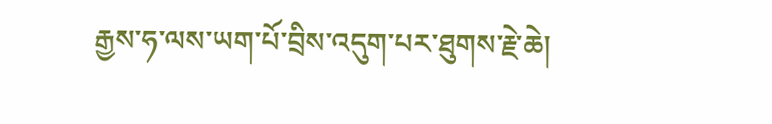རྒྱས་ཧ་ལས་ཡག་པོ་བྲིས་འདུག་པར་ཐུགས་རྗེ་ཆེ།